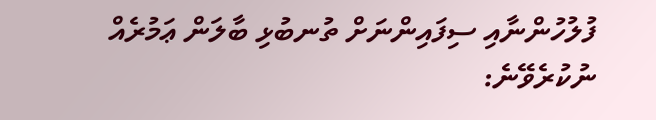ފުލުހުންނާއި ސިފައިންނަށް ތުނބުޅި ބާލަން ޢަމުރެއް ނުކުރެވޭނެ: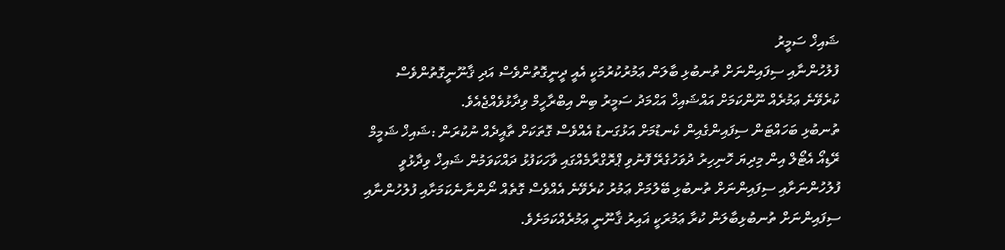ޝައިޚް ސަމީރު
ފުލުހުންނާއި ސިފައިންނަށް ތުނބުޅި ބާލަން ޢަމުރުކުރުމަކީ އެއީ ދީނީގޮތުންވެސް އަދި ޤާނޫނީގޮތުންވެސް ކުރެވޭނެ ޢަމުރެއް ނޫންކަމަށް އައްޝައިޚް އަޙްމަދު ސަމީރު ބިން އިބްރާހީމް ވިދާޅުވެއްޖެއެވެ.
ތުނބުޅި ބަހައްޓަން ސިފައިންގެއިން ކެނޑުމަށް އަޅުގަނޑު އެއްވެސް ގޮތަކަށް ތާއީދެއް ނުކުރަން :ޝައިޚް ޝަމީމް
ރޭޑިއޯ އެޓޯލް އިން މިދިޔަ ހޮނިހިރު ދުވަހުގެރޭ ފޮނުވި ޕްރޮގްރާމެއްގައި ވާހަކަފުޅު ދައްކަވަމުން ޝައިޚް ވިދާޅުވީ ފުލުހުންނަށާއި ސިފައިންނަށް ތުނބުޅި ބޭލުމަށް ޢަމުރު ކުރެވޭނެ އެއްވެސް ގޮތެއް ނޯންނާނެކަމަށާއި ފުލުހުންނާއި ސިފައިންނަށް ތުނބުޅިބާލަން ކުރާ ޢަމުރަކީ ޣައިރު ޤާނޫނީ ޢަމުރެއްކަމަށެވެ.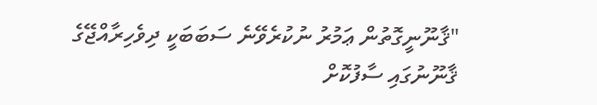"ޤާނޫނީގޮތުން ޢަމުރު ނުކުރެވޭނެ ސަބަބަކީ ދިވެހިރާއްޖޭގެ ޤާނޫނުގައި ސާފުކޮށް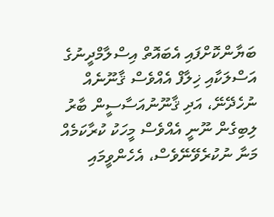ބަޔާންކޮށްފައި އެބައޮތް އިސްލާމްދީނުގެ އަސްލަކާއި ޚިލާފް އެއްވެސް ޤާނޫނެއް ނުހެދޭނޭ، އަދި ޤާނޫނުއަސާސީން ބާރު ލިބިގެން ނޫނީ އެއްވެސް މީހަކު ކުރާކަމެއް މަނާ ނުކުރެވޭނޭވެސް، އެހެންވީމައި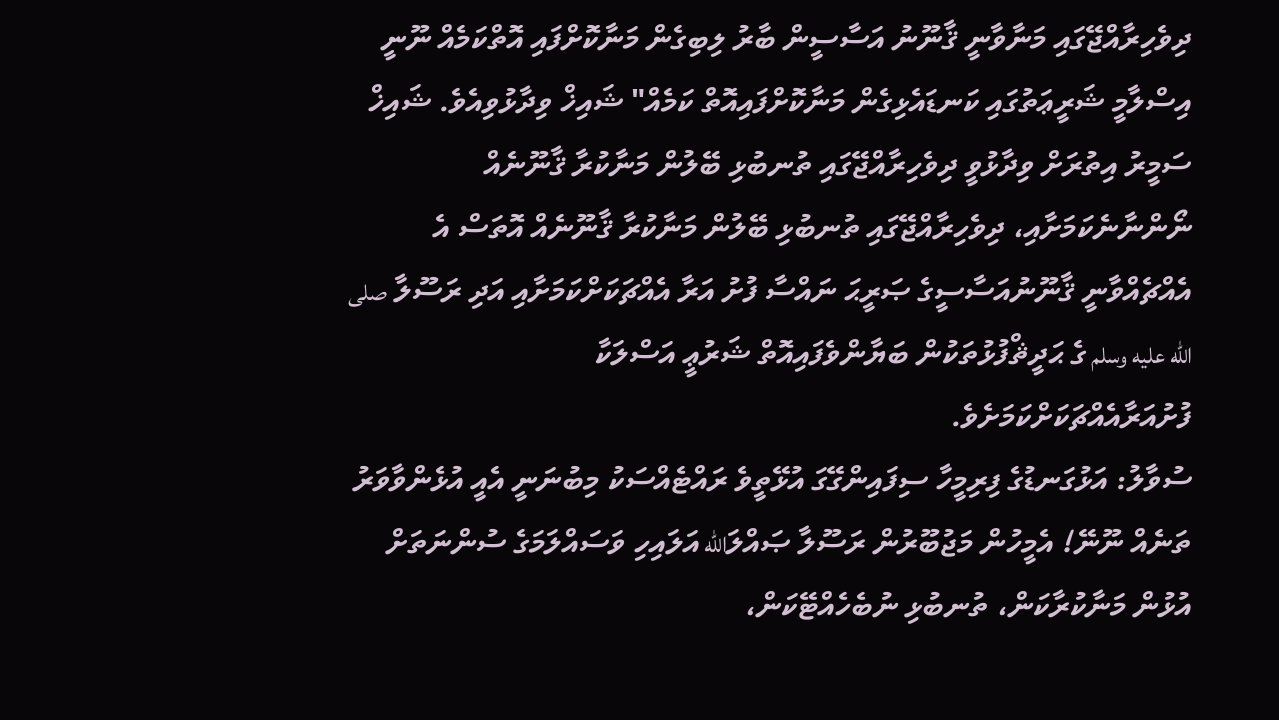ދިވެހިރާއްޖޭގައި މަނާވާނީ ޤާނޫނު އަސާސީން ބާރު ލިބިގެން މަނާކޮށްފައި އޮތްކަމެއް ނޫނީ އިސްލާމީ ޝަރީޢަތުގައި ކަނޑައެޅިގެން މަނާކޮށްފައިއޮތް ކަމެއް" ޝައިޚް ވިދާޅުވިއެވެ. ޝައިޚް ސަމީރު އިތުރަށް ވިދާޅުވީ ދިވެހިރާއްޖޭގައި ތުނބުޅި ބޭލުން މަނާކުރާ ޤާނޫނެއް ނޯންނާނެކަމަށާއި، ދިވެހިރާއްޖޭގައި ތުނބުޅި ބޭލުން މަނާކުރާ ޤާނޫނެއް އޮތަސް އެ އެއްޗެއްވާނީ ޤާނޫނުއަސާސީގެ ޞަރީޙަ ނައްސާ ފުށު އަރާ އެއްޗަކަށްކަމަށާއި އަދި ރަސޫލާ صلى الله عليه وسلم ގެ ޙަދީޘްފުޅުތަކުން ބަޔާންވެފައިއޮތް ޝަރުޢީ އަސްލަކާ ފުށުއަރާއެއްޗަކަށްކަމަށެވެ.
ސުވާލު: އަޅުގަނޑުގެ ފިރިމީހާ ސިފައިންގޭގަ އުޅޭތީވެ ރައްޓެއްސަކު މިބުނަނީ އެއީ އުޅެންވާވަރު ތަނެއް ނޫނޭ! އެމީހުން މަޖުބޫރުން ރަސޫލާ ޞައްލަالله އަލައިހި ވަސައްލަމަގެ ސުންނަތަށް އުޅުން މަނާކުރާކަން، ތުނބުޅި ނުބެހެއްޓޭކަން،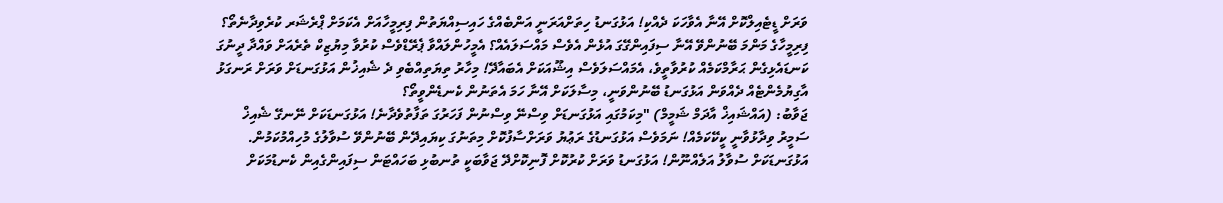ވަރަށް ޑީޓެއިލްކޮށް އޭނާ އެވާހަކަ ދެއްކި! އަޅުގަނޑު ހިތަށްއަރަނީ އަންބެއްގެ ހައިސިއްޔަތުން ފިރިމީހާއަށް އެކަމަށް ޕްރެޝަރ ކުރެވިދާނެތޯ؟ ފިރިމީހާގެ މަންމަ ބޭނުންވޭ އޭނާ ސިފައިންގޭގަ އުޅެން އެވެސް މައްސަލައެއް؟ އެމީހުންލައްވާ ޕެރޭޑްވެސް ކުރުވާ މިޔުޒިކް ތެރެއަށް ވައްދާ ދީނުގަ ކަނޑައެޅިގެން ޙަރާމްކަމެއް ކުރުވާތީވެ، އެމައްސަލަވެސް އިޝޫއަކަށް އެބައާދޭ! މިހާރު ތިޔަތިއްބެވި ދެ ޝެއިޚުން އަޅުގަނޑަށް ވަރަށް ރަނގަޅު އާގިޔުމެންޓެއް ދެއްވަން އަޅުގަނޑު ބޭނުންވަނީ، މިސާލަކަށް އޭނާ ހަމަ އެތަނުން ކެނޑެންވީތޯ؟
ޖަވާބު: (އައްޝައިޚް އާދަމް ޝަމީމް) "މިކަމުގައި އަޅުގަނޑަށް ވިސްނޭ ވިސްނުން ފަހަރުގަ ތަފާތުވެދާނެ! އަޅުގަނޑަކަށް ނޭނގޭ ޝެއިޚް ސަމީރު ވިދާޅުވާނީ ކީކޭކަމެއް! ނަމަވެސް އަޅުގަނޑުގެ ރަޢުޔު ވަރަށްސާފުކޮށް މިތަނުގަ ކިޔައިދޭން ބޭނުންވޭ ސުވާލުގެ މުހިއްމުކަމުން. އަޅުގަނޑަކަށް ސުވާލު އަލެއްނޫން! އަޅުގަނޑު ވަރަށް ކުރުކޮށް ފޮނިކޮށްދޭ ޖަވާބަކީ ތުނބުޅި ބަހައްޓަން ސިފައިންގެއިން ކެނޑުމަކަށް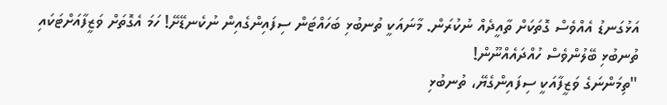އަޅުގަނޑު އެއްވެސް ގޮތަކަށް ތާއީދެއް ނުކުރަން. މާނައަކީ ތުނބުޅި ބަހައްޓަން ސިފައިންގެއިން ނުކެނޑޭށޭ! ހަމަ އެގޮތަށް ވަޒީފާއަށްޓަކައި ތުނބުޅި ބޭލުންވެސް ހުއްދައެއްނޫން!
"ތިމަންނަގެ ވަޒީފާއަކީ ސިފައިންގެޔޭ، ތުނބުޅި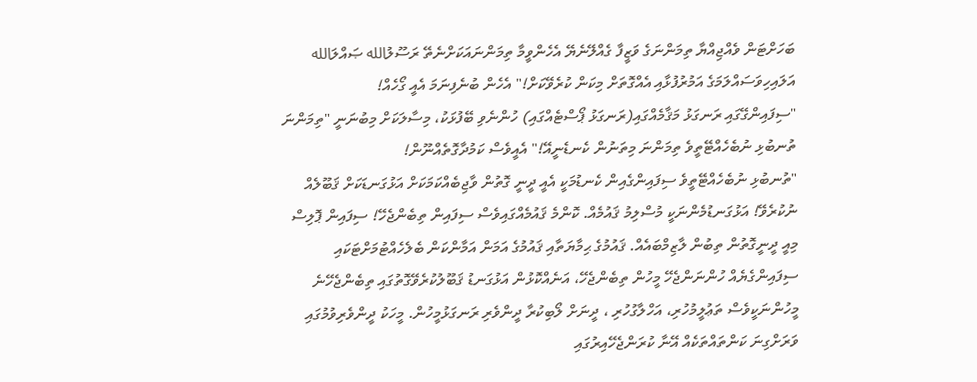ބަހަށްޓަން ވެއްޖިއްޔާ ތިމަންނަގެ ވަޒީފާ ގެއްލޭނެޔޭ އެހެންވީމާ ތިމަންނައަކަށްނެތޭ ރަސޫލުالله ޞައްލަالله އަލައިހިވަސައްލަމަގެ އަމުރުފުޅާއި އެއްގޮތަށް މިކަން ކުރެވޭކަށް!" އެހެން ބުނެފިނަމަ އެއީ ގޯހެއް!
"ސިފައިންގޭގައި ރަނގަޅު މަޤާމެއްގައި(ރަނގަޅު ޕޯސްޓެއްގައި) ހުންނެވި ބޭފުޅަކު، މިސާލަކަށް މިބުނަނީ "ތިމަންނަ ތުނބުޅި ނުބެހެއްޓޭތީވެ ތިމަންނަ މިތަނުން ކެނޑެނީއޭ!" އެއީވެސް ކަމުދާގޮތެއްނޫން!
"ތުނބުޅި ނުބެހެއްޓޭތީވެ ސިފައިންގެއިން ކެނޑުމަކީ އެއީ ދީނީ ގޮތުން ވާޖިބެއްކަމަކަށް އަޅުގަނޑަކަށް ޤަބޫލެއް ނުކުރެވޭ! އަޅުގަނޑުމެންނަކީ މުސްލިމު ޤައުމެއް. ކޮންމެ ޤައުމެއްގައިވެސް ސިފައިން ތިބެންޖެހޭ! ސިފައިން ޕޮލިސް މިއީ ދީނީގޮތުން ތިބުން ލާޒިމްބައެއް. ޤައުމުގެ ޙިމާޔަތާއި ޤައުމުގެ އަމަން އަމާންކަން ބެލެހެއްޓުމަށްޓަކައި ސިފައިންގެޔެއް ހުންނަންޖެހޭ މީހުން ތިބެންޖެހޭ، އަނެއްކޮޅުން އަޅުގަނޑު ޤަބޫލުކުރެވޭގޮތުގައި ތިބެންޖެހޭނެ މީހުންނަކީވެސް ތަޢުލީމުހުރި، އަހްލާގުހުރި ، ދީނަށް ލޯބިކުރާ ދީންވެރި ރަނގަޅުމީހުން. މީހަކު ދީންވެރިވުމުގައި ވަރަށްގިނަ ކަންތައްތަކެއް އޭނާ ކުރަންޖެހޭއިރުގައި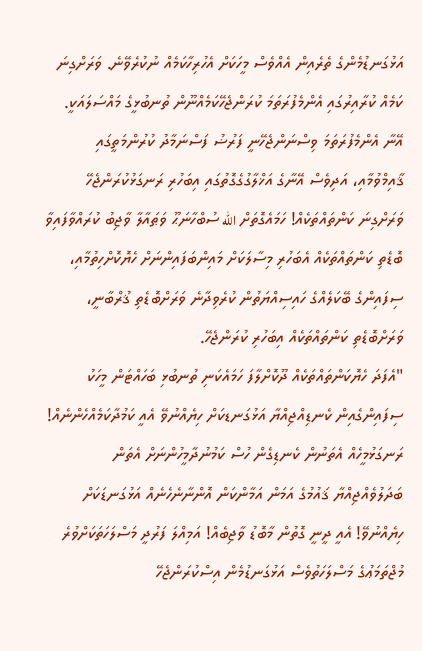އަޅުގަނޑުމެންގެ ތެރެއިން އެއްވެސް މީހަކަށް އެހުރިހާކަމެއް ނުކުރެވޭނެ. ވަރަށްގިނަ ކަމެއް ކުރާއިރުގައި އެންމެފުރަތަމަ ކުރަންޖެހޭކަމެއްނޫން ތުނބުޅީގެ މައްސަލައަކީ. އޭނާ އެންމެފުރަތަމަ ވިސްނަންޖެހޭނީ ފަރުޟު ފަސްނަމާދު ކުރުންމަތީގައި ޤާއިމްވުމާއި، އަދިވެސް އޭނާގެ އަޚްލާގުގެގޮތުގައި އިބަހުރި ރަނގަޅުކުރަންޖެހޭ ވަރަށްގިނަ ކަންތައްތަކެއް! ހަމައެގޮތަށް الله ސުބްހާނަޙޫ ވަޠައާލާ ވާޖިބު ކުރައްވާފައިވާ ބޮޑެތި ކަންތައްތަކެއް އެބަހުރި މިސާލަކަށް މައިންބަފައިންނަށް ހެޔޮކޮށްހިތުމާއި، ސިފައިންގެ ބޭކަލެއްގެ ހައިސިއްޔަތުން ކުރެވިދާނެ ވަރަށްބޮޑެތި ޤުރްބާނީ، ވަރަށްބޮޑެތި ކަންތައްތަކެއް އިބަހުރި ކުރަންޖެހޭ.
"އެފަދަ ހެޔޮކަންތައްތަކެއް ދޫކޮށްލާފަ ހަމައެކަނި ތުނބުޅި ބަހައްޓަން މީހަކު ސިފައިންގެއިން ކެނޑިއްޖިއްޔާ އަޅުގަނޑކަށް ހިޔެއްނުވޭ އެއީ ކަމުދާކަމެއްހެންނެއް! ރަނގަޅުމީހެއް އެތަނުން ކެނޑިގެން ހުސް ކަމުނުދާމީހުންނަށް އެތަން ބަދަލުވެއްޖިއްޔާ ޤައުމުގެ އަމަން އަމާންކަން އޮންނާނެހެނެއް އަޅުގަނޑަކަށް ހިޔެއްނުވޭ! އެއީ ދީނީ ގޮތުން މާބޮޑު ވާޖިބެއް! އަމިއްލަ ފަރުދީ މަސްލަހަތަކަށްވުރެ މުޖްތަމަޢުގެ މަސްލަހަތުވެސް އަޅުގަނޑުމެން އިސްކުރަންޖެހޭ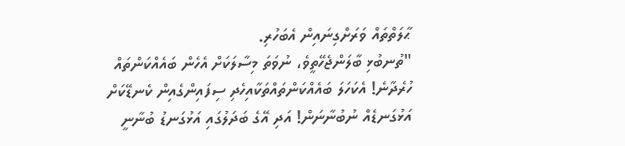ޙާލަތްތައް ވަރަށްގިނައިން އެބަހުރި.
"ތުނބުޅި ބާލަންޖެހޭތީވެ، ނުވަތަ މިސާލަކަށް އެހެން ބައެއްކަންތައް ހުރެދާނެ! އެކަހަލަ ބައެއްކަންތައްތަކާއިހެދި ސިފައިންގެއިން ކެނޑޭކަށް އަޅުގަނޑެއް ނުބުނާނަން! އަދި އޭގެ ބަދަލުގައި އަޅުގަނޑު ބުނާނީ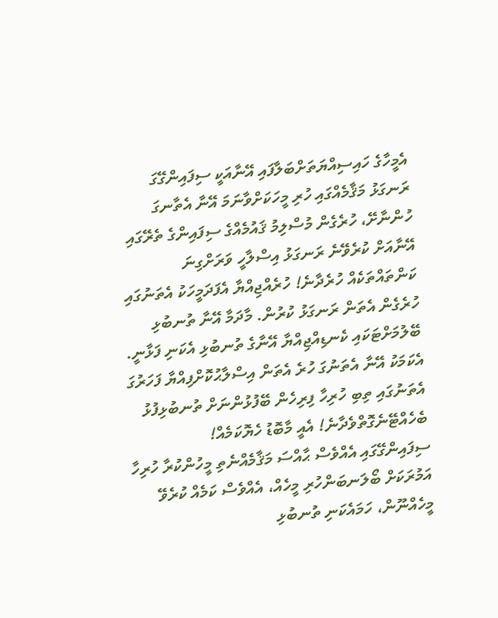އެމީހާގެ ހައިސިއްޔަތަށްބަލާފައި އޭނާއަކީ ސިފައިންގޭގަ ރަނގަޅު މަޤާމެއްގައި ހުރި މީހަކަށްވާނަމަ އޭނާ އެތާނގަ ހުންނާށޭ، ހުރެގެން މުސްލިމު ޤައުމެއްގެ ސިފައިންގެ ތެރޭގައި އޭނާއަށް ކުރެވޭނެ ރަނގަޅު އިސްލާހީ ވަރަށްގިނަ ކަންތައްތަކެއް ހުރެދާނެ! ހުރެއްޖިއްޔާ އެފަދަމީހަކު އެތަނުގައި ހުރެގެން އެތަން ރަނގަޅު ކުރުން. މާދަމާ އޭނާ ތުނބުޅި ބޭލުމަށްޓަކައި ކެނޑިއްޖިއްޔާ އޭނާގެ ތުނބުޅި އެކަނި ފަޅާނީ. އެކަމަކު އޭނާ އެތަނުގަ ހުރެ އެތަން އިސްލާޙުކޮށްފިއްޔާ ފަހަރުގަ އެތަނުގައި ތިބި ހުރިހާ ފިރިހެން ބޭފުޅުންނަށް ތުނބުޅިފުޅު ބެހެއްޓޭނެގޮތްވެދާނެ! އެއީ މާބޮޑު ހެޔޮކަމެއް!
ސިފައިންގޭގައި އެއްވެސް ޙާއްސަ މަޤާމެއްނެތި މީހުންކުރާ ހުރިހާ އަމުރަކަށް ބޯލަނބަންހުރި މީހެއް، އެއްވެސް ކަމެއް ކުރެވޭ މީހެއްނޫން، ހަމައެކަނި ތުނބުޅި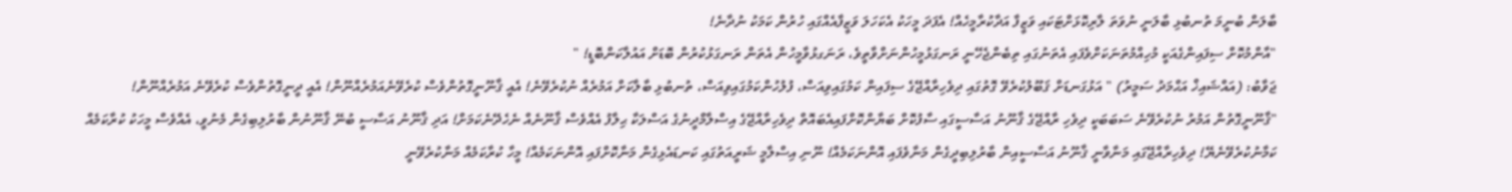ބާލަން ބުނީމަ ތުނބުޅި ބާލަނީ ނުވަތަ ލާރިކޮޅަށްޓަކައި ވަޒީފާ އަދާކުރާމީހެއް! އެފަދަ މީހަކު އެކަހަލަ ވަޒީފާއެއްގައި ހުރުން ކަމަކު ނުދާނެ!
"އާންމުކޮށް ސިފައިންގެއަކީ މުހިއްމުތަނަކަށްވެފައި އެތަނުގައި ތިބެންޖެހޭނީ ރަނގަޅުމީހުންނަށްވާތީވެ، ރަނަގޅުވާމީހުން އެތަން ރަނގަޅުކުރުން ބޮޑަށް އައުލާކަންބޮޑީ! "
ޖަވާބު: (އައްޝައިޚް އަޙްމަދު ސަމީރު) " އަޅުގަނޑަށް ޤަބޫލުކުރެވޭ ގޮތުގައި ދިވެހިރާއްޖޭގެ ސިފައިން ކަމުގައިވިއަސް، ފުލުހުންކަމުގައިވިއަސް، ތުނބުޅި ބާލާކަށް އަމުރެއް ނުކުރެވޭނެ! އެއީ ޤާނޫނީގޮތުންވެސް ކުރެވޭނެއަމުރެއްނޫން! އެއީ ދީނީގޮތުންވެސް ކުރެވޭނެ އަމުރެއްނޫން!
"ޤާނޫނީގޮތުން އަމުރު ނުކުރެވޭނެ ސަބަބަކީ ދިވެހި ރާއްޖޭގެ ޤާނޫނު އަސާސީގައި ސާފުކޮށް ބަޔާންކޮށްފައިއެބައޮތް ދިވެހިރާއްޖޭގެ އިސްލާމްދީނުގެ އަސްލަކާ ޙިލާފު އެއްވެސް ޤާނޫނެއް ނެހެދޭނެކަމަށް! އަދި ޤާނޫނު އަސާސީ ބުނޭ ޤާނޫނުން ބާރުލިބިގެން މެނުވީ، އެއްވެސް މީހަކު ކުރާކަމެއް ކަމާނުކުރެވޭނެޔޭ! ދިވެހިރާއްޖޭގައި މަނާވާނީ ޤާނޫނު އަސާސީއިން ބާރުލިބިދީގެން މަނާވެފައި އޮންނަކަމެއް! ނޫނި އިސްލާމީ ޝަރީއަތުގައި ކަނޑައެޅިގެން މަނާކޮށްފައި އޮންނަކަމެއް! މީހާ ކުރާކަމެއް މަނާކުރެވޭނީ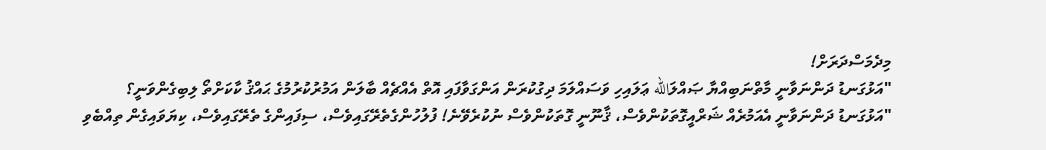މިދެމަސްދަރަށް!
"އަޅުގަނޑު ދަންނަވާނީ މާތްނަބިއްޔާ ޞައްލަالله ޢަލައިހި ވަސައްލަމަ ދިގުކުރަން އަންގަވާފައި އޮތް އެއްޗެއް ބާލަން އަމުރުކުރުމުގެ ޙައްޤު ކާކަށްތޯ ލިބިގެންވަނީ؟
"އަޅުގަނޑު ދަންނަވާނީ އެއަމުރެއް ޝަރްއީގޮތަކުންވެސް، ޤާނޫނީ ގޮތަކުންވެސް ނުކުރެވޭނެ! ފުލުހުންގެތެރޭގައިވެސް، ސިފައިންގެ ތެރޭގައިވެސް، ކިޔަވައިގެން ތިއްބެވި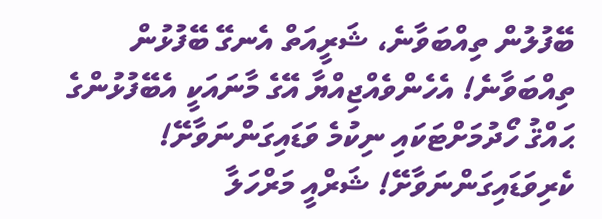ބޭފުލުން ތިއްބަވާނެ، ޝަރީއަތް އެނގޭ ބޭފުޅުން ތިއްބަވާނެ! އެހެންވެއްޖިއްޔާ އޭގެ މާނައަކީ އެބޭފުޅުންގެ ޙައްޤު ހޯދުމަށްޓަކައި ނިކުމެ ވަޑައިގަންނަވާށޭ! ކެރިވަޑައިގަންނަވާށޭ! ޝަރްއީ މަރްހަލާ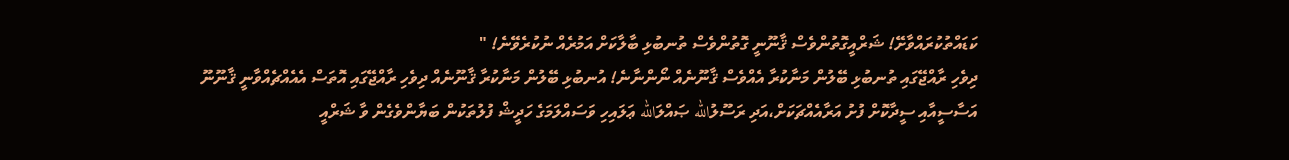ކަޑައްތުކުރައްވާށޭ! ޝަރްއީގޮތުންވެސް ޤާނޫނީ ގޮތުންވެސް ތުނބުޅި ބާލާކަށް އަމުރެއް ނުކުރެވޭނެ! "
ދިވެހި ރާއްޖޭގައި ތުނބުޅި ބޭލުން މަނާކުރާ އެއްވެސް ޤާނޫނެއް ނޯންނާނެ! އުނބުޅި ބޭލުން މަނާކުރާ ޤާނޫނެއް ދިވެހި ރާއްޖޭގައި އޮތަސް އެއެއްޗެއްވާނީ ޤާނޫނޫ އަސާސީއާއި ސީދާކޮށް ފުށު އަރާއެއްޗަކަށް،އަދި ރަސޫލުالله ޞައްލަالله ޢަލައިހި ވަސައްލަމަގެ ހަދީޝް ފުލުތަކުން ބަޔާންވެގެން ވާ ޝަރްއީ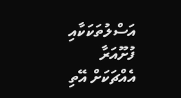އަސްލުތަކަކާއި ފުށޫއަރާ އެއްޗަކަށް އޭތި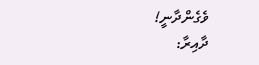ވެގެންދާނީ!
ދާއިރާ: